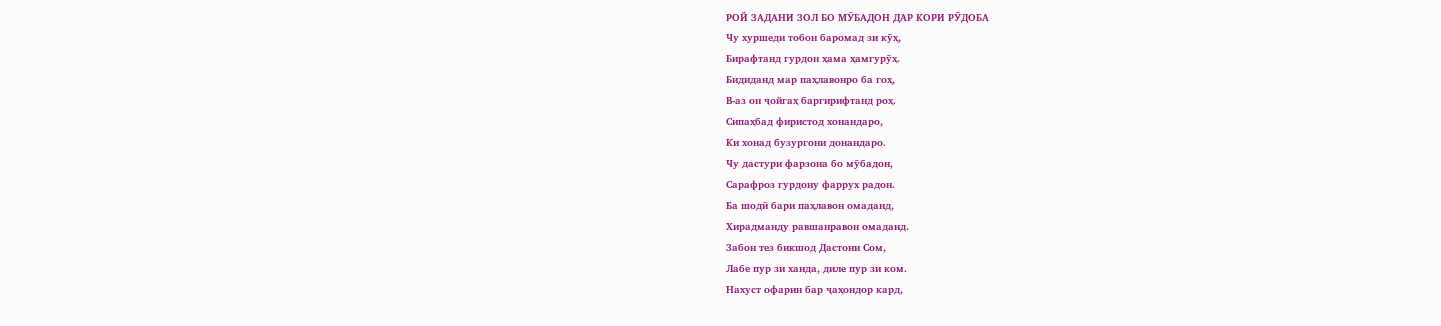РОЙ ЗАДАНИ ЗОЛ БО МӮБАДОН ДАР КОРИ РӮДОБА
Чу хуршеди тобон баромад зи кӯҳ,
Бирафтанд гурдон ҳама ҳамгурӯҳ.
Бидиданд мар паҳлавонро ба гоҳ,
В-аз он ҷойгаҳ баргирифтанд роҳ.
Сипаҳбад фиристод хонандаро,
Ки хонад бузургони донандаро.
Чу дастури фарзона бо мӯбадон,
Сарафроз гурдону фаррух радон.
Ба шодӣ бари паҳлавон омаданд,
Хирадманду равшанравон омаданд.
Забон тез бикшод Дастони Сом,
Лабе пур зи ханда, диле пур зи ком.
Нахуст офарин бар ҷаҳондор кард,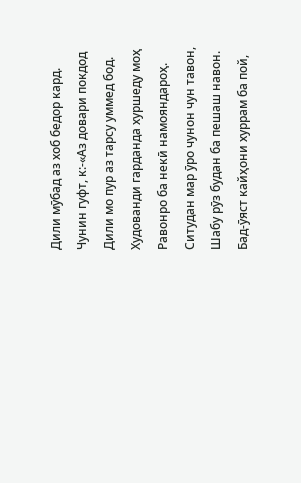Дили мӯбад аз хоб бедор кард.
Чунин гуфт, к:-«Аз довари покдод
Дили мо пур аз тарсу уммед бод.
Худованди гарданда хуршеду моҳ
Равонро ба некӣ намояндароҳ.
Ситудан мар ӯро чунон чун тавон,
Шабу рӯз будан ба пешаш навон.
Бад-ӯяст кайҳони хуррам ба пой,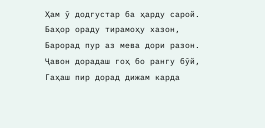Ҳам ӯ додгустар ба ҳарду сарой.
Баҳор ораду тирамоҳу хазон,
Барорад пур аз мева дори разон.
Ҷавон дорадаш гоҳ бо рангу бӯй,
Гаҳаш пир дорад дижам карда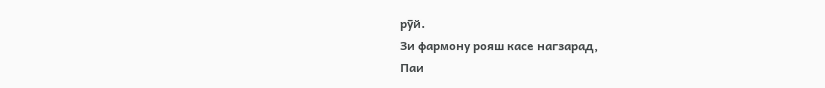рӯй.
Зи фармону рояш касе нагзарад,
Паи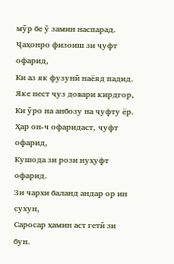мӯр бе ӯ замин наспарад.
Ҷаҳонро физоиш зи ҷуфт офарид,
Ки аз як фузунӣ наёяд падид.
Яке нест ҷуз довари кирдгор,
Ки ӯро на анбозу на ҷуфту ёр.
Ҳар он-ч офаридаст, ҷуфт офарид,
Кушода зи рози нуҳуфт офарид.
Зи чархи баланд андар ор ин сухун,
Саросар ҳамин аст гетӣ зи бун.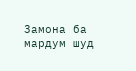Замона ба мардум шуд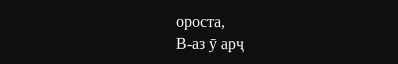ороста,
В-аз ӯ арҷ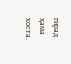гирад ҳама хоста.